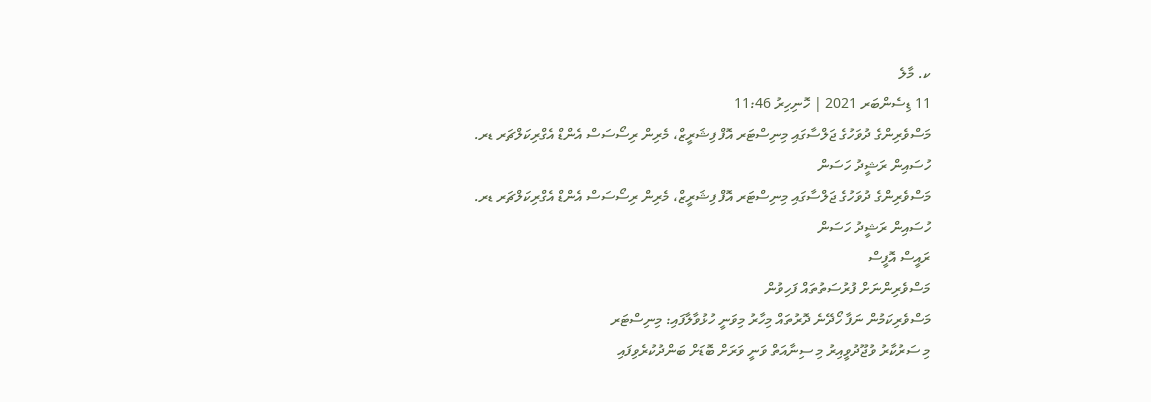ކ. މާލެ
11 ޑިސެންބަރ 2021 | ހޮނިހިރު 11:46
މަސްވެރިންގެ ދުވަހުގެ ޖަލްސާގައި މިނިސްޓަރ އޮފް ފިޝަރީޒް، މެރިން ރިސޯސަސް އެންޑް އެގްރިކަލްޗަރ ޑރ. ހުސައިން ރަޝީދު ހަސަން
މަސްވެރިންގެ ދުވަހުގެ ޖަލްސާގައި މިނިސްޓަރ އޮފް ފިޝަރީޒް، މެރިން ރިސޯސަސް އެންޑް އެގްރިކަލްޗަރ ޑރ. ހުސައިން ރަޝީދު ހަސަން
ރައީސް އޮފީސް
މަސްވެރިންނަށް ފުރުސަތުތައް ފަހިވުން
މަސްވެރިކަމުން ނަފާ ހޯދޭނެ ދޮރުތައް މިހާރު މިވަނީ ހުޅުވާލާފައި: މިނިސްޓަރ
މި ސަރުކާރު ވުޖޫދުވީއިރު މި ސިނާއަތް ވަނީ ވަރަށް ބޮޑަށް ބަންދުކުރެވިފައި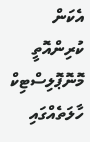އެކަން ކުރިންއޮތީ މޮނޮޕޮލިސްޓިކް ހާލަތެއްގައި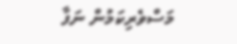މަސްވެރިކަމުން ނަފާ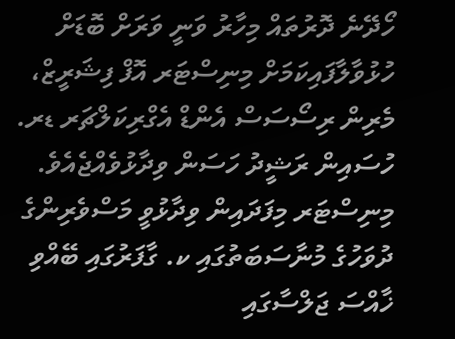ހޯދޭނެ ދޮރުތައް މިހާރު ވަނީ ވަރަށް ބޮޑަށް ހުޅުވާލާފައިކަމަށް މިނިސްޓަރ އޮފް ފިޝަރީޒް، މެރިން ރިސޯސަސް އެންޑް އެގްރިކަލްޗަރ ޑރ. ހުސައިން ރަޝީދު ހަސަން ވިދާޅުވެއްޖެއެވެ.
މިނިސްޓަރ މިފަދައިން ވިދާޅުވީ މަސްވެރިންގެ ދުވަހުގެ މުނާސަބަތުގައި ކ. ގާފަރުގައި ބޭއްވި ޚާއްސަ ޖަލްސާގައި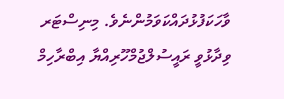ވާހަކަފުޅުދައްކަވަމުންނެވެ. މިނިސްޓަރ ވިދާޅުވީ ރައީސުލްޖުމްހޫރިއްޔާ އިބްރާހިމް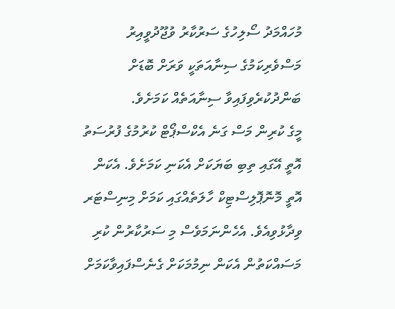މުހައްމަދު ސޯލިހުގެ ސަރުކާރު ވުޖޫދުވީއިރު މަސްވެރިކަމުގެ ސިނާއަތަކީ ވަރަށް ބޮޑަށް ބަންދުކުރެވިފައިވާ ސިނާއަތެއް ކަމަށެވެ.
މީގެ ކުރިން މަސް ގަނެ އެކްސްޕޯޓް ކުރުމުގެ ފުރުސަތު އޮތީ އޭގައި ތިބި ބަޔަކަށް އެކަނި ކަމަށެވެ. އެކަން އޮތީ މޮނޮޕޮލިސްޓިކް ހާލަތެއްގައި ކަމަށް މިނިސްޓަރ ވިދާޅުވިއެވެ. އެހެންނަމަވެސް މި ސަރުކާރުން ކުރި މަސައްކަތުން އެކަން ނިމުމަކަށް ގެނެސްފައިވާކަމަށް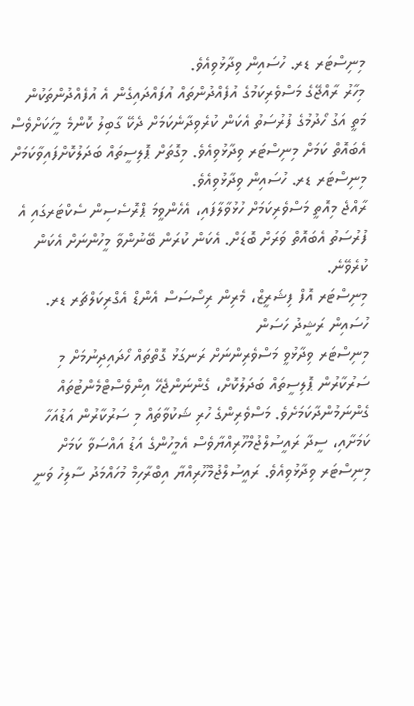މިނިސްޓަރ ޑރ. ހުސައިން ވިދާޅުވިއެވެ.
މިހާރު ރާއްޖޭގެ މަސްވެރިކަމުގެ އުފެއްދުންތައް އުފައްދައިގެން އެ އުފެއްދުންތަކުން މަތީ އަގު ހޯދުމުގެ ފުރުސަތު އެކަން ކުރެވިދާނެކަމަށް ދެކޭ ގާބިލު ކޮންމެ މީހަކަށްވެސް އެބައޮތް ކަމަށް މިނިސްޓަރ ވިދާޅުވިއެވެ. މިގޮތަށް ޕޮލިސީތައް ބަދަލުކޮށްފައިވާކަމަށް މިނިސްޓަރ ޑރ. ހުސައިން ވިދާޅުވިއެވެ.
ރާއްޖެ މިއޮތީ މަސްވެރިކަމަށް ހުޅުވާލާފައި، އެހެންވީމަ ޕްރޮސެސިން ސެކްޓަރގައި އެ ފުރުސަތު އެބައޮތް ވަރަށް ބޮޑަށް. އެކަން ކުރަން ބޭނުންވާ މީހުންނަށް އެކަން ކުރެވޭނެ.
މިނިސްޓަރ އޮފް ފިޝަރީޒް، މެރިން ރިސޯސަސް އެންޑް އެގްރިކަލްޗަރ ޑރ. ހުސައިން ރަޝީދު ހަސަން
މިނިސްޓަރ ވިދާޅުވީ މަސްވެރިންނަށް ރަނގަޅު ގޮތްތައް ހޯދައިދިނުމަށް މި ސަރުކާރުން ޕޮލިސީތައް ބަދަލުކޮށް، ގެންނަންޖެހޭ އިންވެސްޓްމެންޓުތައް ގެންނަމުންދާކަމަށެވެ. މަސްވެރިންގެ ހުރި ޝަކުވާތައް މި ސަރުކާރުން އަޑުއަހާ ކަމަށާއި، ސީދާ ރައީސުލްޖުމްހޫރިއްޔާވެސް އެމީހުންގެ އަޑު އައްސަވާ ކަމަށް މިނިސްޓަރ ވިދާޅުވިއެވެ. ރައީސުލްޖުމްހޫރިއްޔާ އިބްރާހިމް މުހައްމަދު ސާލިހު ވަނީ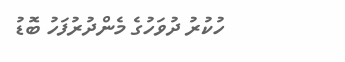ހުކުރު ދުވަހުގެ މެންދުރުފަހު ބޮޑު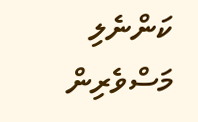ކަންނެލި މަސްވެރިން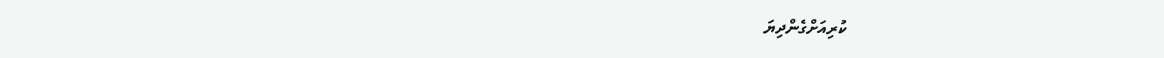ކުރިއަށްގެންދިޔަ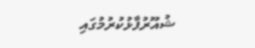ޝުއޫރުފާޅުކުރުމުގައި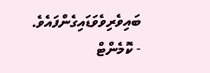ބައިވެރިވެވަޑައިގެންފައެވެ.
- ކޮމެންޓް